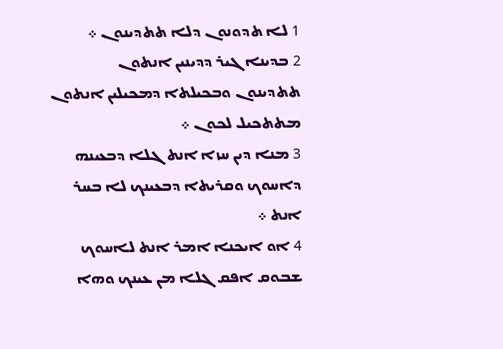1 ܠܐ ܬܕܘܢܘܢ ܕܠܐ ܬܬܕܝܢܘܢ ܀
2 ܒܕܝܢܐ ܓܝܪ ܕܕܝܢܝܢ ܐܢܬܘܢ ܬܬܕܝܢܘܢ ܘܒܟܝܠܬܐ ܕܡܟܝܠܝܢ ܐܢܬܘܢ ܡܬܬܟܝܠ ܠܟܘܢ ܀
3 ܡܢܐ ܕܝܢ ܚܙܐ ܐܢܬ ܓܠܐ ܕܒܥܝܢܗ ܕܐܚܘܟ ܘܩܪܝܬܐ ܕܒܥܝܢܟ ܠܐ ܒܚܪ ܐܢܬ ܀
4 ܐܘ ܐܝܟܢܐ ܐܡܪ ܐܢܬ ܠܐܚܘܟ ܫܒܘܩ ܐܦܩ ܓܠܐ ܡܢ ܥܝܢܟ ܘܗܐ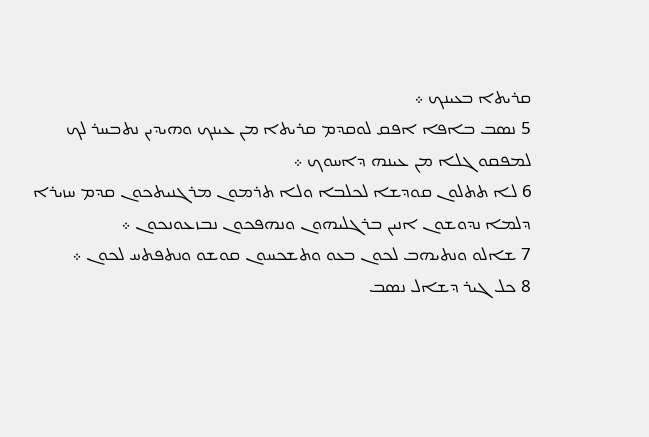ܩܪܝܬܐ ܒܥܝܢܟ ܀
5 ܢܤܒ ܒܐܦܐ ܐܦܩ ܠܘܩܕܡ ܩܪܝܬܐ ܡܢ ܥܝܢܟ ܘܗܝܕܝܢ ܢܬܒܚܪ ܠܟ ܠܡܦܩܘ ܓܠܐ ܡܢ ܥܝܢܗ ܕܐܚܘܟ ܀
6 ܠܐ ܬܬܠܘܢ ܩܘܕܫܐ ܠܟܠܒܐ ܘܠܐ ܬܪܡܘܢ ܡܪܓܢܝܬܟܘܢ ܩܕܡ ܚܙܝܪܐ ܕܠܡܐ ܢܕܘܫܘܢ ܐܢܝܢ ܒܪܓܠܝܗܘܢ ܘܢܗܦܟܘܢ ܢܒܙܥܘܢܟܘܢ ܀
7 ܫܐܠܘ ܘܢܬܝܗܒ ܠܟܘܢ ܒܥܘ ܘܬܫܟܚܘܢ ܩܘܫܘ ܘܢܬܦܬܚ ܠܟܘܢ ܀
8 ܟܠ ܓܝܪ ܕܫܐܠ ܢܤܒ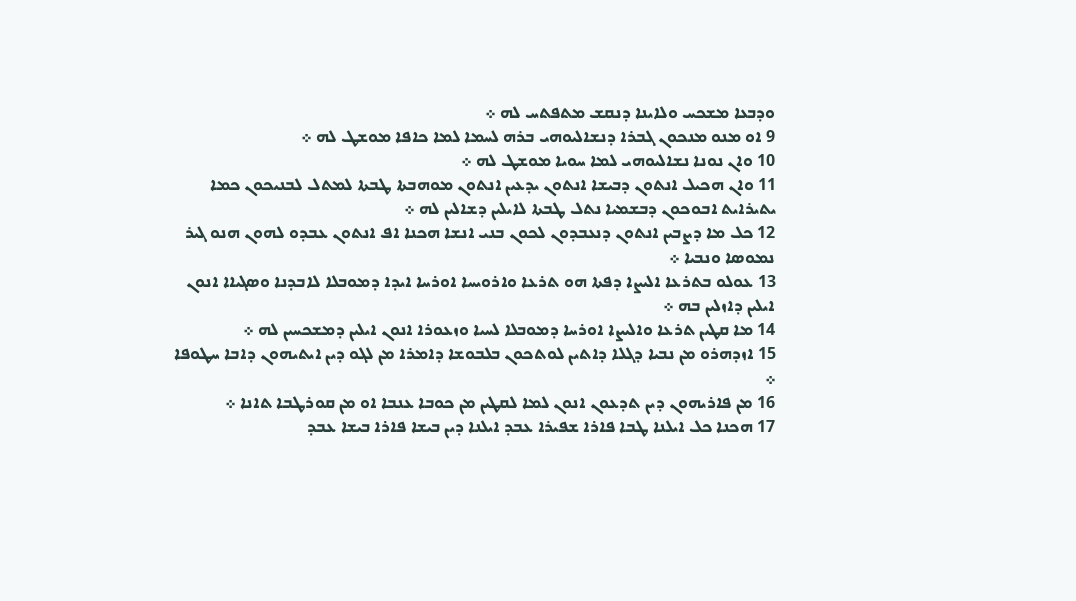ܘܕܒܥܐ ܡܫܟܚ ܘܠܐܝܢܐ ܕܢܩܫ ܡܬܦܬܚ ܠܗ ܀
9 ܐܘ ܡܢܘ ܡܢܟܘܢ ܓܒܪܐ ܕܢܫܐܠܝܘܗܝ ܒܪܗ ܠܚܡܐ ܠܡܐ ܟܐܦܐ ܡܘܫܛ ܠܗ ܀
10 ܘܐܢ ܢܘܢܐ ܢܫܐܠܝܘܗܝ ܠܡܐ ܚܘܝܐ ܡܘܫܛ ܠܗ ܀
11 ܘܐܢ ܗܟܝܠ ܐܢܬܘܢ ܕܒܝܫܐ ܐܢܬܘܢ ܝܕܥܝܢ ܐܢܬܘܢ ܡܘܗܒܬܐ ܛܒܬܐ ܠܡܬܠ ܠܒܢܝܟܘܢ ܟܡܐ ܝܬܝܪܐܝܬ ܐܒܘܟܘܢ ܕܒܫܡܝܐ ܢܬܠ ܛܒܬܐ ܠܐܝܠܝܢ ܕܫܐܠܝܢ ܠܗ ܀
12 ܟܠ ܡܐ ܕܨܒܝܢ ܐܢܬܘܢ ܕܢܥܒܕܘܢ ܠܟܘܢ ܒܢܝ ܐܢܫܐ ܗܟܢܐ ܐܦ ܐܢܬܘܢ ܥܒܕܘ ܠܗܘܢ ܗܢܘ ܓܝܪ ܢܡܘܤܐ ܘܢܒܝܐ ܀
13 ܥܘܠܘ ܒܬܪܥܐ ܐܠܝܨܐ ܕܦܬܐ ܗܘ ܬܪܥܐ ܘܐܪܘܝܚܐ ܐܘܪܚܐ ܐܝܕܐ ܕܡܘܒܠܐ ܠܐܒܕܢܐ ܘܤܓܝܐܐ ܐܢܘܢ ܐܝܠܝܢ ܕܐܙܠܝܢ ܒܗ ܀
14 ܡܐ ܩܛܝܢ ܬܪܥܐ ܘܐܠܝܨܐ ܐܘܪܚܐ ܕܡܘܒܠܐ ܠܚܝܐ ܘܙܥܘܪܐ ܐܢܘܢ ܐܝܠܝܢ ܕܡܫܟܚܝܢ ܠܗ ܀
15 ܐܙܕܗܪܘ ܡܢ ܢܒܝܐ ܕܓܠܐ ܕܐܬܝܢ ܠܘܬܟܘܢ ܒܠܒܘܫܐ ܕܐܡܪܐ ܡܢ ܠܓܘ ܕܝܢ ܐܝܬܝܗܘܢ ܕܐܒܐ ܚܛܘܦܐ ܀
16 ܡܢ ܦܐܪܝܗܘܢ ܕܝܢ ܬܕܥܘܢ ܐܢܘܢ ܠܡܐ ܠܩܛܝܢ ܡܢ ܟܘܒܐ ܥܢܒܐ ܐܘ ܡܢ ܩܘܪܛܒܐ ܬܐܢܐ ܀
17 ܗܟܢܐ ܟܠ ܐܝܠܢܐ ܛܒܐ ܦܐܪܐ ܫܦܝܪܐ ܥܒܕ ܐܝܠܢܐ ܕܝܢ ܒܝܫܐ ܦܐܪܐ ܒܝܫܐ ܥܒܕ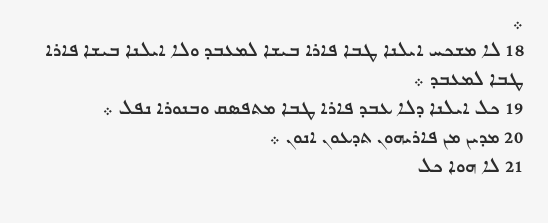܀
18 ܠܐ ܡܫܟܚ ܐܝܠܢܐ ܛܒܐ ܦܐܪܐ ܒܝܫܐ ܠܡܥܒܕ ܘܠܐ ܐܝܠܢܐ ܒܝܫܐ ܦܐܪܐ ܛܒܐ ܠܡܥܒܕ ܀
19 ܟܠ ܐܝܠܢܐ ܕܠܐ ܥܒܕ ܦܐܪܐ ܛܒܐ ܡܬܦܤܩ ܘܒܢܘܪܐ ܢܦܠ ܀
20 ܡܕܝܢ ܡܢ ܦܐܪܝܗܘܢ ܬܕܥܘܢ ܐܢܘܢ ܀
21 ܠܐ ܗܘܐ ܟܠ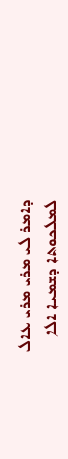ܕܐܡܪ ܠܝ ܡܪܝ ܡܪܝ ܥܐܠ ܠܡܠܟܘܬܐ ܕܫܡܝܐ ܐܠܐ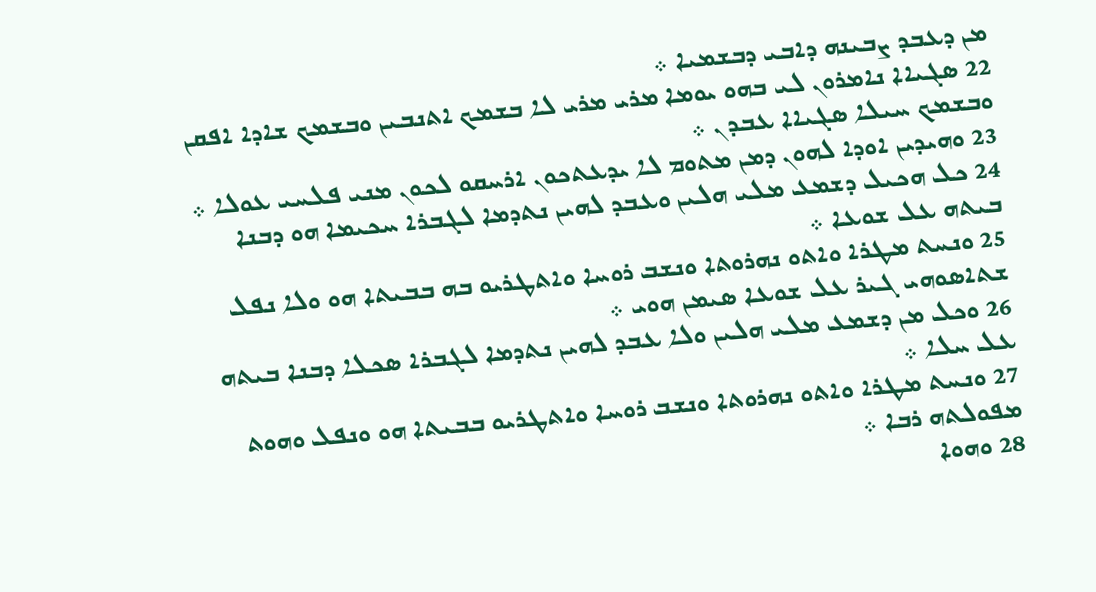ܡܢ ܕܥܒܕ ܨܒܝܢܗ ܕܐܒܝ ܕܒܫܡܝܐ ܀
22 ܤܓܝܐܐ ܢܐܡܪܘܢ ܠܝ ܒܗܘ ܝܘܡܐ ܡܪܝ ܡܪܝ ܠܐ ܒܫܡܟ ܐܬܢܒܝܢ ܘܒܫܡܟ ܫܐܕܐ ܐܦܩܢ ܘܒܫܡܟ ܚܝܠܐ ܤܓܝܐܐ ܥܒܕܢ ܀
23 ܘܗܝܕܝܢ ܐܘܕܐ ܠܗܘܢ ܕܡܢ ܡܬܘܡ ܠܐ ܝܕܥܬܟܘܢ ܐܪܚܩܘ ܠܟܘܢ ܡܢܝ ܦܠܚܝ ܥܘܠܐ ܀
24 ܟܠ ܗܟܝܠ ܕܫܡܥ ܡܠܝ ܗܠܝܢ ܘܥܒܕ ܠܗܝܢ ܢܬܕܡܐ ܠܓܒܪܐ ܚܟܝܡܐ ܗܘ ܕܒܢܐ ܒܝܬܗ ܥܠ ܫܘܥܐ ܀
25 ܘܢܚܬ ܡܛܪܐ ܘܐܬܘ ܢܗܪܘܬܐ ܘܢܫܒ ܪܘܚܐ ܘܐܬܛܪܝܘ ܒܗ ܒܒܝܬܐ ܗܘ ܘܠܐ ܢܦܠ ܫܬܐܤܘܗܝ ܓܝܪ ܥܠ ܫܘܥܐ ܤܝܡܢ ܗܘܝ ܀
26 ܘܟܠ ܡܢ ܕܫܡܥ ܡܠܝ ܗܠܝܢ ܘܠܐ ܥܒܕ ܠܗܝܢ ܢܬܕܡܐ ܠܓܒܪܐ ܤܟܠܐ ܕܒܢܐ ܒܝܬܗ ܥܠ ܚܠܐ ܀
27 ܘܢܚܬ ܡܛܪܐ ܘܐܬܘ ܢܗܪܘܬܐ ܘܢܫܒ ܪܘܚܐ ܘܐܬܛܪܝܘ ܒܒܝܬܐ ܗܘ ܘܢܦܠ ܘܗܘܬ ܡܦܘܠܬܗ ܪܒܐ ܀
28 ܘܗܘܐ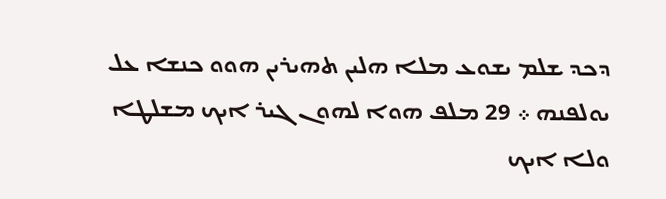ܕܟܕ ܫܠܡ ܝܫܘܥ ܡܠܐ ܗܠܝܢ ܬܗܝܪܝܢ ܗܘܘ ܟܢܫܐ ܥܠ ܝܘܠܦܢܗ ܀ 29 ܡܠܦ ܗܘܐ ܠܗܘܢ ܓܝܪ ܐܝܟ ܡܫܠܛܐ ܘܠܐ ܐܝܟ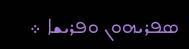ܤܦܪܝܗܘܢ ܘܦܪܝܫܐ ܀